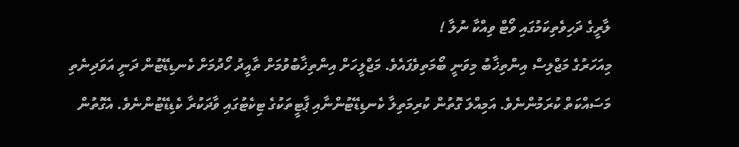ލާރީގެ ދަހިވެތިކަމުގައި ވޯޓް ވިއްކާ ނުލާ !
މިއަހަރުގެ މަޖްލިސް އިންތިޚާބު މިވަނީ ބޯމަތިވެފައެވެ. މަޖްލީހަށް އިންތިޚާބުވުމަށް ތާއީދު ހޯދުމަށް ކެނޑިޑޭޓުން ދަނީ އަވަދިނެތި މަސައްކަތް ކުރަމުންނެވެ. އަމިއްލަ ގޮތުން ކުރިމަތިލާ ކެނޑިޑޭޓުންނާއި ޕާޓީތަކުގެ ޓިކެޓުގައި ވާދަކުރާ ކެޑިޑޭޓުންނެވެ. އެގޮތުން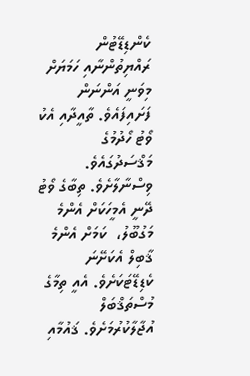ކެންޑިޑޭޓުން ރައްޔިތުންނާއި ހަމަޔަށް މިވަނީ އަންނަން ފަށައިފައެވެ. ތާއީދާއި އެކު ވޯޓު ހޯދުމުގެ މަޤްސަދުގައެވެ. ވިސްނާލާށެވެ. ތިބާގެ ވޯޓު ދޭނީ އެމީހަކަށް އެންމެ މަގުބޫލު،  ކަމަށް އެންމެ ޤާބިލް އެކަށޭނަ ކެޑިޑޭޓަކަށެވެ. އެއީ ތިމާގެ މުސްތަޤްބަލް އުޖާލާކުރުމަށެވެ. ޤައުމާއި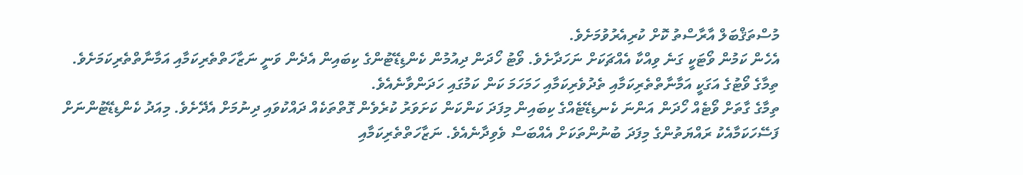މުސްތަޤްބަލް އާރާސްތު ކޮށް ކުރިއެރުވުމަށެވެ.
އެހެން ކަމުން ވޯޓަކީ ގަނެ ވިއްކާ އެއްޗަކަށް ނަހަދާށެވެ. ވޯޓު ހޯދަން ދިއުމުން ކެންޑިޑޭޓުންގެ ކިބައިން އެދެން ވަނީ ނަޒާހަތްތެރިކަމާއި އަމާނާތްތެރިކަމަށެވެ. ތިމާގެ ވޯޓުގެ އަގަކީ އަމާނާތްތެރިކަމާއި ތެދުވެރިކަމާއި ހަމަހަމަ ކަން ކަމުގައި ހަދަންވާނެއެވެ.
ތިމާގެ ގާތަށް ވޯޓެއް ހޯދަން އަންނަ ކެނޑިޑޭޓެއްގެ ކިބައިން މިފަދަ ކަންކަން ކަށަވަރު ކުރެވެން ގޮތްތަކެއް ދައްކުވައި ދިނުމަށް އެދޭށެވެ. މިއަދު ކެންޑިޑޭޓުންނަށް ފަސޭހަކަމާއެކު ރައްޔަތުންގެ މިފަދަ ބުނުންތަކަށް އެއްބަސް ވެވިދާނެއެވެ. ނަޒާހަތްތެރިކަމާއި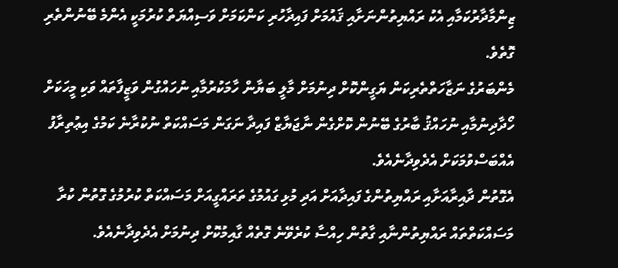ޒިންމާދާރުކަމާއި އެކު ރައްޔިތުންނަށާއި ޤައުމަށް ފައިދާހުރި ކަންކަމަށް ވަސިއްޔަތް ކުރުމަކީ އެންމެ ބޭނުންތެރި ގޮތެވެ.
މެންބަރުގެ ނަޒާހަތްތެރިކަން ޔަގީންކޮށް ދިނުމަށް މާލީ ބަޔާން ހާމަކުރުމާއި ނުހައްގުން ވަޒީފާތައް ވަކި މީހަކަށް ހޯދާދިނުމާއި ނުހައްޤު ބާރުގެ ބޭނުން ކޮށްގެން ނާޖަޔާޒް ފައިދާ ނަގަން މަސައްކަތް ނުކުރާނެ ކަމުގެ އިޢުތިރާފު އެއްބަސްވުމަކަށް އެދެވިދާނެއެވެ.
އެގޮތުން ދާއިރާއަށާއި ރައްޔިތުންގެ ފައިދާއަށް އަދި މުޅި ގައުމުގެ ތަރައްގީއަށް މަސައްކަތް ކުރުމުގެ ގޮތުން ކުރާ މަސައްކަތްތައް ރައްޔިތުންނާއި ގާތުން ހިއްސާ ކުރެވޭނެ ގޮތެއް ގާއިމުކޮށް ދިނުމަށް އެދެވިދާނެއެވެ.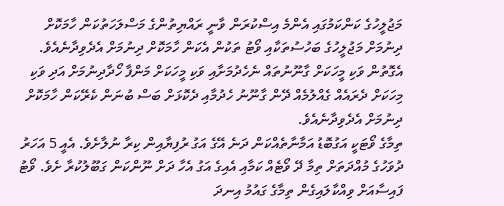މަޖުލީހުގެ ކަންކަމުގައި އެންމެ އިސްކުރަން ވާނީ ރައްޔިތުންގެ މަސްލަހަތުކަން ހާމަކޮށް ދިނުމަށް މަޖުލީހުގެ ބަހުސުތަކާއި ވޯޓު ތަކުން އެކަން ހާމަކޮށް ދިނުމަށް އެދެވިދާނެއެވެ. އެގޮތުން ވަކި މީހަކަށް ގާނޫނުތައް ނެހެދުމަށާއި ވަކި މީހަކަށް މަންފާ ހޯދާދިނުމަށް އަދި ވަކި މިހަކަށް ދެރައެއް ގެއްލުމެއް ދޭން ގާނޫނު ހެދުމާއި ދެކޮޅަށް ބަސް ބުނަން ކެރޭކަން ހާމަކޮށް ދިނުމަށް އެދެވިދާނެއެވެ.
ތިމާގެ ވޯޓަކީ އަގުބޮޑު އަމާނާތެއްކަން ދަނެ އޭގެ އަގު ރުފިޔާއިން ކިރާ ނުލާށެވެ. އެއީ 5 އަހަރު ދުވަހުގެ މުއްދަތަށް ތިމާ ދޭ ވޯޓެއް ކަމާއި އެއިގެ އަގު އެހާ ދަށް ނޫންކަން ގަބޫލުކުރާ ށެވެ. ވޯޓު ފައިސާއަށް ވިއްކާލައިގެން ތިމާގެ ގައުމު އިނދަ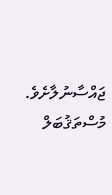ޖައްސާނުލާށެވެ. މުސްތަޤުބަލް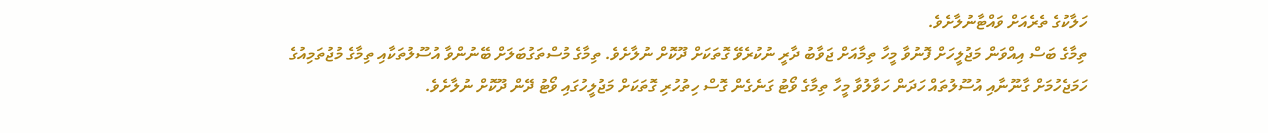ހަލާކުގެ ތެރެއަށް ވައްޓާނުލާށެވެ.
ތިމާގެ ބަސް އިއްވަން މަޖުލީހަށް ފޮނުވާ މީހާ ތިމާއަށް ޖަވާބު ދާރީ ނުކުރެވޭ ގޮތަކަށް ދޫކޮށް ނުލާށެވެ. ތިމާގެ މުސްތަގުބަލަށް ބޭނުންވާ އުސޫލުތަކާއި ތިމާގެ މުޖުތަމިއުގެ ހަމަޖެހުމަށް ގާނޫނާއި އުސޫލުތައް ހަދަން ހަވާލުވާ މީހާ ތިމާގެ ވޯޓު ގަނެގެން ގޮސް ހިތުހުރި ގޮތަކަށް މަޖުލީހުގައި ވޯޓު ދޭން ދޫކޮށް ނުލާށެވެ.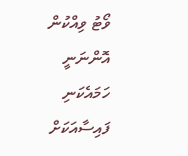ވޯޓު ވިއްކުން އޮންނަނީ ހަމައެކަނި ފައިސާއަކަށް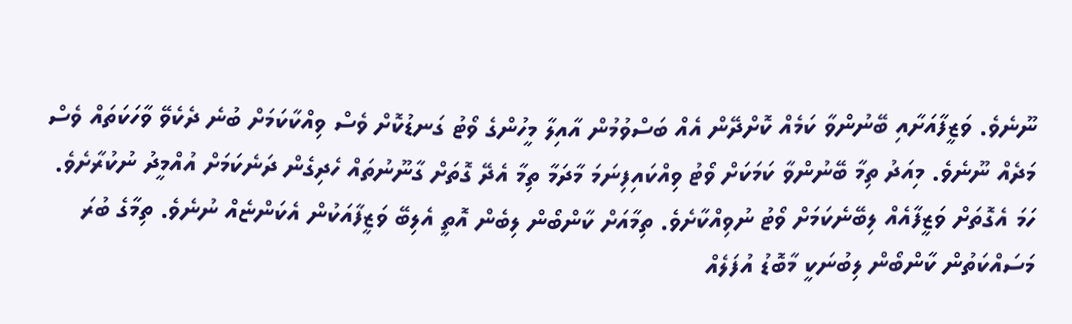ނޫނެވެ. ވަޒީފާއަށާއި ބޭނުންވާ ކަމެއް ކޮށްދޭން އެއް ބަސްވުމުން އާއިލާ މީހުންގެ ވޯޓު ގަނޑުކޮށް ވެސް ވިއްކާކަމަށް ބުނެ ދެކެވޭ ވާހަކަތައް ވެސް މަދެއް ނޫނެވެ. މިއަދު ތިމާ ބޭނުންވާ ކަމަކަށް ވޯޓު ވިއްކައިފިނަމަ މާދަމާ ތިމާ އެދޭ ގޮތަށް ގާނޫނުތައް ހެދިގެން ދަނެކަމަށް އުއްމީދު ނުކުރާށެވެ.
ހަމަ އެގޮތަށް ވަޒީފާއެއް ލިބޭނެކަމަށް ވޯޓު ނުވިއްކާށެވެ. ތިމާއަށް ކާންބޯން ލިބެން އޮތީ އެލިބޭ ވަޒީފާއަކުން އެކަންޏެއް ނުނެވެ. ތިމާގެ ބުރަ މަސައްކަތުން ކާންބޯން ލިބުނަކީ މާބޮޑު އުފަލެއް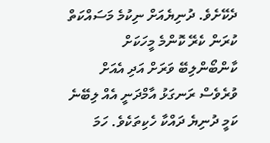ދެކޭށެވެ. ދުނިޔެއަށް ނިކުމެ މަސައްކަތް ކުރަން ކެރޭ ކޮންމެ މީހަކަށް ކާންބޯންލިބޭ ވަރަށް އަދި އެއަށް ވުރެވެސް ރަނގަޅު އާމްދަނީ އެއް ލިބޭނެ ކަމީ ދުނިޔެ ދައްކާ ހެކިތަކެވެ. ހަމަ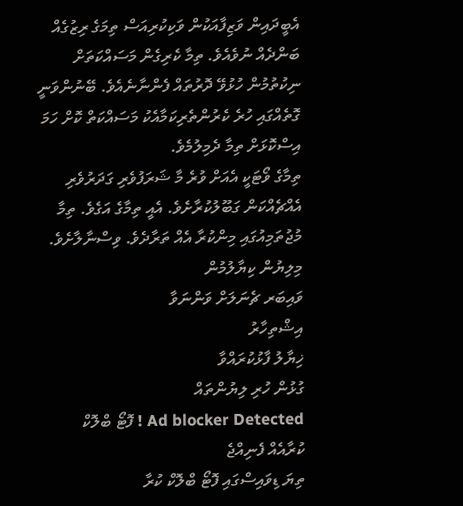އެބީދައިން ވަޒިފާއަކުން ވަކިކުރިއަސް ތިމަގެ ރިޒުގެއް ބަންދެއް ނުވެއެވެ. ތިމާ ކެރިގެން މަސައްކަތަށް ނިކުތުމުން ހުޅުވޭ ދޮރުތައް ފެންނާނެއެވެ. ބޭނުންވަނީ ގޮތެއްގައި ހުރެ ކެރުންތެރިކަމާއެކު މަސައްކަތް ކޮށް ހަމަ އިސްކޮޅަށް ތިމާ ދެމިލުމެވެ.
ތިމާގެ ވޯޓަކީ އެއަށް ވުރެ މާ ޝަރަފުވެރި ގަދަރުވެރި އެއްޗެއްކަން ގަބޫލުކުރާށެވެ. އެއީ ތިމާގެ އަގެވެ. ތިމާ މުޖުތަމިއުގައި މިންކުރާ އެއް ތަރާދެވެ. ވިސްނާލާށެވެ.
މިލިޔުން ކިޔާލުމުން
ވައިބަރ ޗެނަލަށް ވަންނަވާ
އިޝްތިހާރު
ޚިޔާލު ފާޅުކުރައްވާ
ގުޅުން ހުރި ލިޔުންތައް
Ad blocker Detected ! ފޮޓޯ ބްލޮކް ކުރާއެއް ފެނިއްޖެ
ތިޔަ ޑިވައިސްގައި ފޮޓޯ ބްލޮކް ކުރާ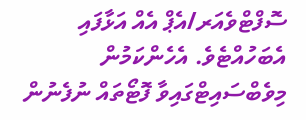ސޮފްޓްވެއަރ/އެޕް އެއް އަޅާފައި އެބަހުއްޓެވެ. އެހެންކަމުން މިވެބްސައިޓްގައިވާ ފޮޓޯތައް ނުފެނުން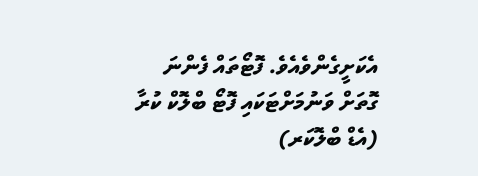އެކަށީގެންވެއެވެ. ފޮޓޯތައް ފެންނަ ގޮތަށް ވަނުމަށްޓަކައި ފޮޓޯ ބްލޮކް ކުރާ (އެޑް ބްލޮކަރ)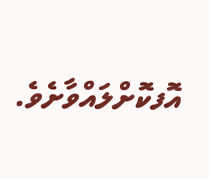އޮފކޮށްލައްވާށެވެ.